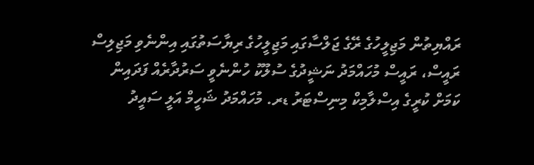ރައްޔިތުން މަޖިލީހުގެ ރޭގެ ޖަލްސާގައި މަޖިލީހުގެ ރިޔާސަތުގައި އިންނެވި މަޖިލިސް ރައީސް، ރައީސް މުހައްމަދު ނަޝީދުގެ ސުލޫކު ހުންނެވީ ސަރުދާރެއް ފަދައިން ކަމަށް ކުރީގެ އިސްލާމިކް މިނިސްޓަރު ޑރ. މުހައްމަދު ޝަހީމް އަލީ ސައީދު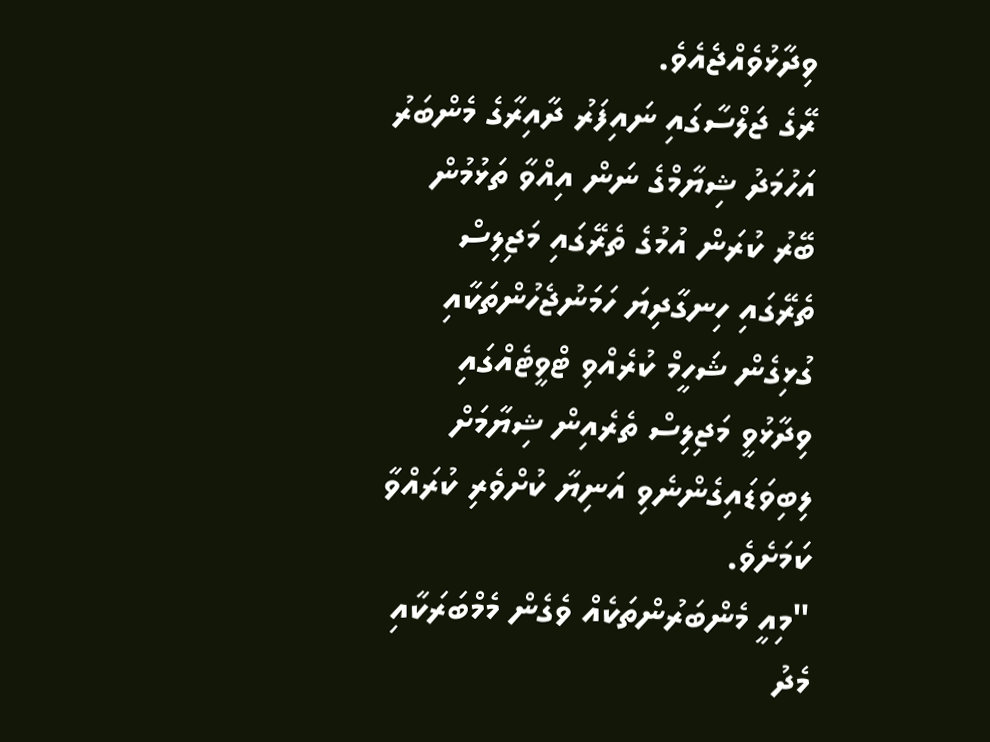ވިދާޅުވެއްޖެއެވެ.
ރޭގެ ޖަލްސާގައި ނައިފަރު ދާއިރާގެ މެންބަރު އަހުމަދު ޝިޔާމްގެ ނަން އިއްވާ ތަޅުމުން ބޭރު ކުރަން އުމުގެ ތެރޭގައި މަޖިލިސް ތެރޭގައި ހިނގާދިޔަ ހަމަނުޖެހުންތަކާއި ގުޅިގެން ޝަހީމް ކުރެއްވި ޓްވީޓެއްގައި ވިދާޅުވީ މަޖިލިސް ތެރެއިން ޝިޔާމަށް ލިބިވަޑައިގެންނެވި އަނިޔާ ކުށްވެރި ކުރައްވާ ކަމަށެވެ.
"މިއީ މެންބަރުންތަކެއް ވެގެން މެމްބަރަކާއި މެދު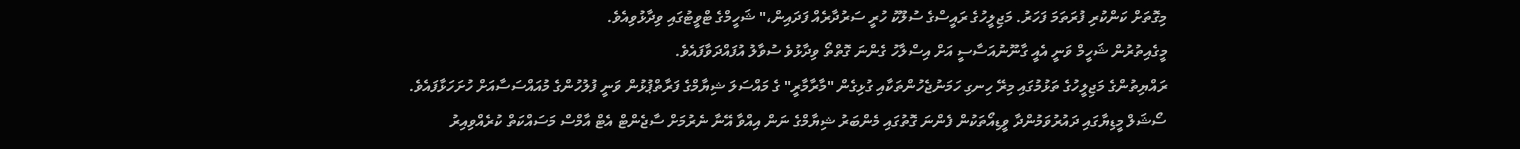މިގޮތަށް ކަންކުރި ފުރަތަމަ ފަހަރު. މަޖިލީހުގެ ރައީސްގެ ސުލޫކު ހުރީ ސަރުދާރެއް ފަދައިން،" ޝަހީމްގެ ޓްވީޓުގައި ވިދާޅުވިއެވެ.
މީގެއިތުރުން ޝަހީމް ވަނީ އެއީ ގާނޫނުއަސާސީ އަށް އިސްލާހު ގެންނަ ގޮތްތޯ ވިދާޅުވެ ސުވާލު އުފައްދަވާފައެވެ.
ރައްޔިތުންގެ މަޖިލީހުގެ ތަޅުމުގައި މިރޭ ހިނގި ހަމަނުޖެހުންތަކާއި ގުޅިގެން "މާރާމާރީ" ގެ މައްސަލަ ޝިޔާމްގެ ފަރާތްޕުޅުން ވަނީ ފުލުހުންގެ މުއައްސަސާއަށް ހުށަހަޅާފައެވެ.
ސޯޝަލް މީޑިޔާގައި ދައުރުވަމުންދާ ވީޑިއޯތަކުން ފެންނަ ގޮތުގައި މެންބަރު ޝިޔާމްގެ ނަން އިއްވާ އޭނާ ނެރުމަށް ސާޖެންޓް އެޓް އާމްސް މަސައްކަތް ކުރެއްވިއިރު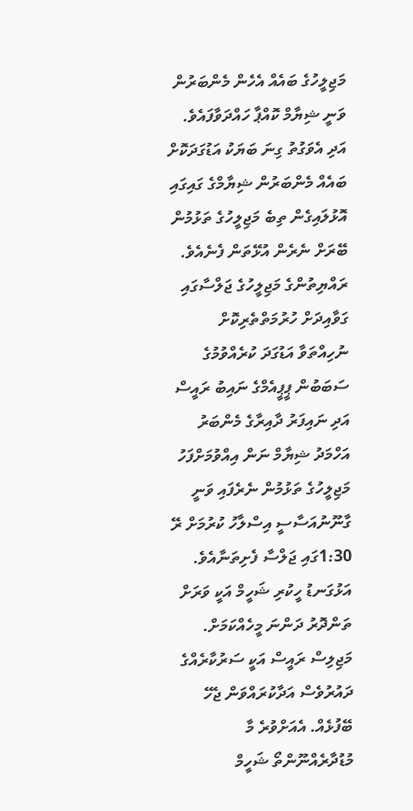މަޖިލީހުގެ ބައެއް އެހެން މެންބަރުން ވަނީ ޝިޔާމް ކޮއްޕާ ހައްދަވާފައެވެ. އަދި އެވަގުތު ގިނަ ބަޔަކު އަޑުގަދަކޮށް ބައެއް މެންބަރުން ޝިޔާމްގެ ގައިގައި އޮޅުލައިގެން ތިބެ މަޖިލީހުގެ ތަޅުމުން ބޭރަށް ނެރެން އުޅޭތަން ފެނެއެވެ.
ރައްޔިތުންގެ މަޖިލީހުގެ ޖަލްސާގައި ގަވާއިދަށް ހުރުމަތްތެރިކޮށް ނުހިއްތަވާ އަޑުގަދަ ކުރެއްވުމުގެ ސަބަބުން ޕީޕީއެމްގެ ނައިބު ރައީސް އަދި ނައިފަރު ދާއިރާގެ މެންބަރު އަހްމަދު ޝިޔާމް ނަން އިއްވުމަށްފަހު މަޖިލީހުގެ ތަޅުމުން ނެރެފައި ވަނީ ގާނޫނުއަސާސީ އިސްލާހު ކުރުމަށް ރޭ 1:30ގައި ޖަލްސާ ފެށިތަނާއެވެ.
އަޅުގަނޑު ހީކުރި ޝަހީމް އަކީ ވަރަށް ތަންދޮރު ދަންނަ މީހެއްކަމަށް. މަޖިލިސް ރައީސް އަކީ ސަރުކާރެއްގެ ދައުރުވެސް އަދާކުރައްވަން ޖެހޭ ބޭފުޅެއް. އެއަށްވުރެ މާ މުޑުދާރެއްނޫންތޯ ޝަހީމް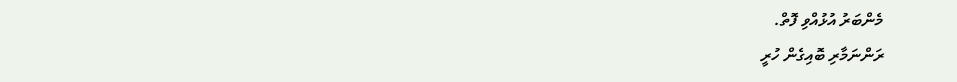މެންބަރު އުޅުއްވި ފޮތް.
ރަންނަމާރި ބޮއިގެން ހުރީ